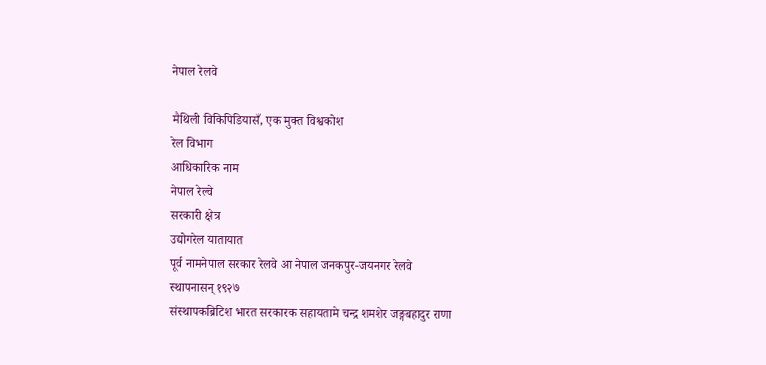नेपाल रेलवे

मैथिली विकिपिडियासँ, एक मुक्त विश्वकोश
रेल विभाग
आधिकारिक नाम
नेपाल रेल्वे
सरकारी क्षेत्र
उद्योगरेल यातायात
पूर्व नामनेपाल सरकार रेलवे आ नेपाल जनकपुर-जयनगर रेलवे
स्थापनासन् १९२७
संस्थापकब्रिटिश भारत सरकारक सहायतामे चन्द्र शमशेर जङ्गबहादुर राणा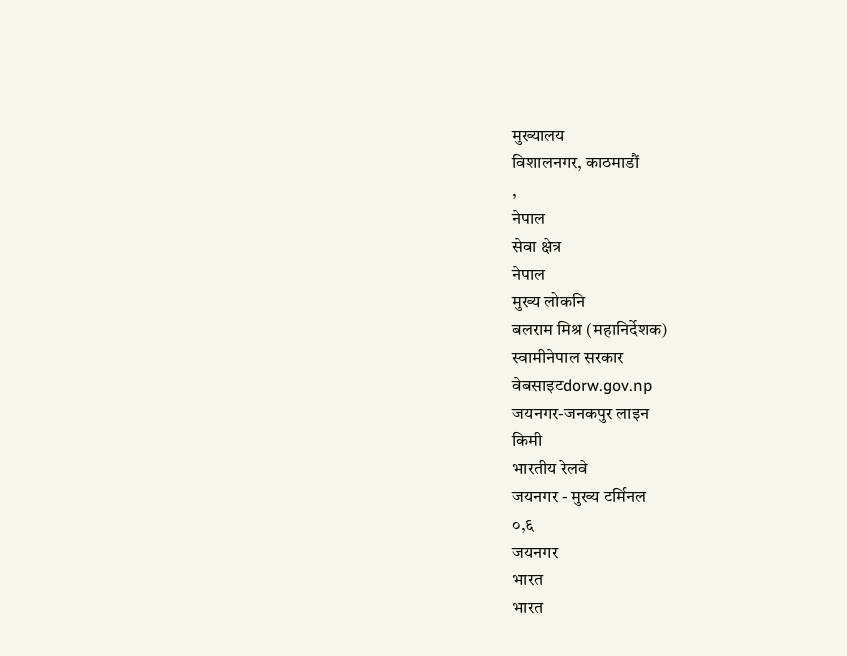मुख्यालय
विशालनगर, काठमाडौं
,
नेपाल
सेवा क्षेत्र
नेपाल
मुख्य लोकनि
बलराम मिश्र (महानिर्देशक)
स्वामीनेपाल सरकार
वेबसाइटdorw.gov.np
जयनगर-जनकपुर लाइन
किमी
भारतीय रेलवे
जयनगर - मुख्य टर्मिनल
०,६
जयनगर
भारत
भारत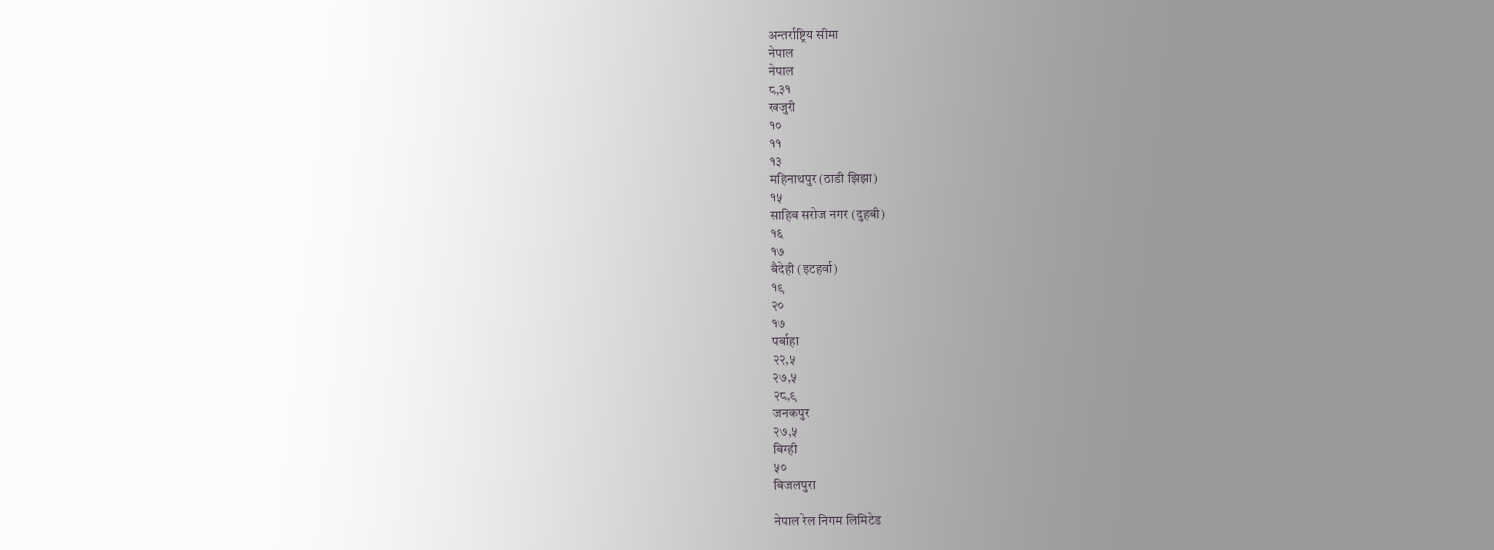अन्तर्राष्ट्रिय सीमा
नेपाल
नेपाल
८,३१
खजुरी
१०
११
१३
महिनाथपुर (ठाडी झिझा)
१५
साहिब सरोज नगर (दुहबी)
१६
१७
बैदेही (इटहर्वा)
१९
२०
१७
पर्बाहा
२२,५
२७,५
२८,९
जनकपुर
२७,५
बिग्ही
५०
बिजलपुरा

नेपाल रेल निगम लिमिटेड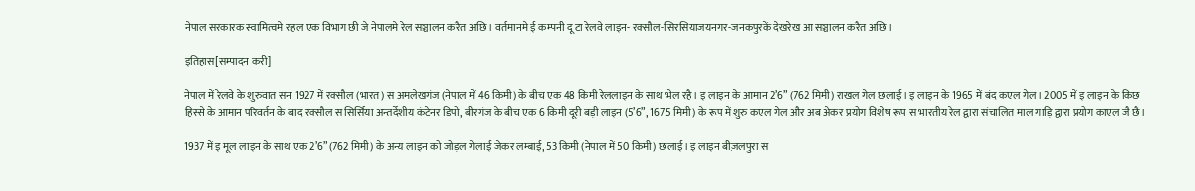नेपाल सरकारक स्वामित्वमे रहल एक विभाग छी जे नेपालमे रेल सञ्चालन करैत अछि। वर्तमानमे ई कम्पनी दू टा रेलवे लाइन- रक्सौल-सिरसियाजयनगर-जनकपुरकें देखरेख आ सञ्चालन करैत अछि।

इतिहास[सम्पादन करी]

नेपाल में रेलवे के शुरुवात सन 1927 में रक्सौल (भारत) स अमलेखगंज (नेपाल में 46 किमी) के बीच एक 48 किमी रेललाइन के साथ भेल रहै। इ लाइन के आमान 2’6” (762 मिमी) राखल गेल छलाई। इ लाइन के 1965 में बंद कएल गेल। 2005 में इ लाइन के किछ हिस्से के आमान परिवर्तन के बाद रक्सौल स सिर्सिया अन्तर्देशीय कंटेनर डिपो, बीरगंज के बीच एक 6 किमी दूरी बड़ी लाइन (5’6”, 1675 मिमी) के रूप में शुरु कएल गेल और अब अेकर प्रयोग विशेष रूप स भारतीय रेल द्वारा संचालित माल गाड़ि द्वारा प्रयोग काएल जै छै।

1937 में इ मूल लाइन के साथ एक 2’6” (762 मिमी) के अन्य लाइन को जोड़ल गेलाई जेकर लम्बाई, 53 किमी (नेपाल में 50 किमी) छलाई। इ लाइन बीज़लपुरा स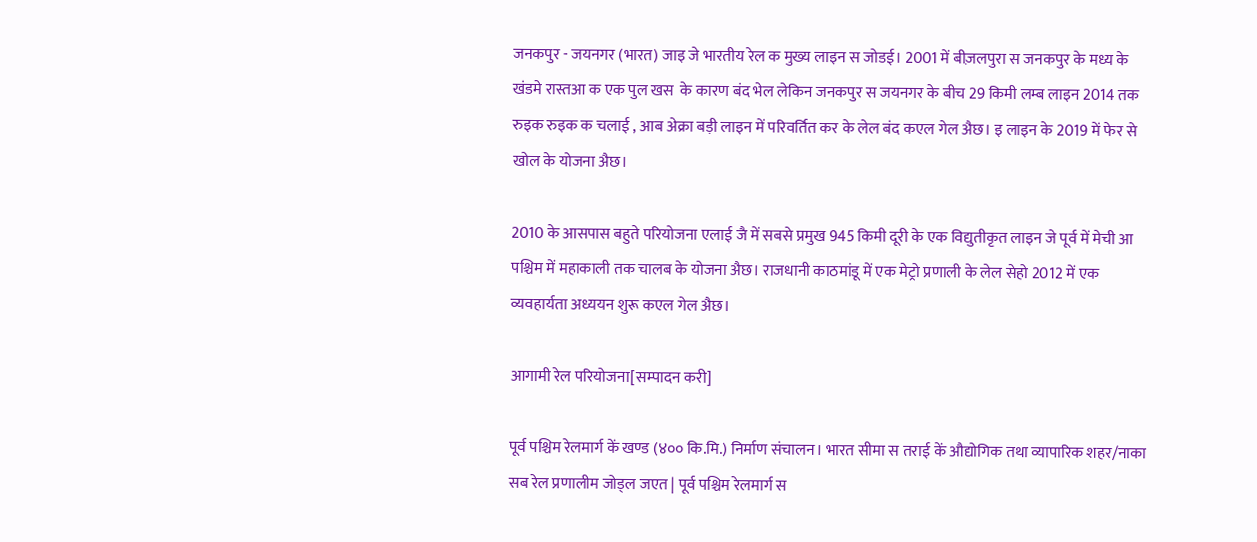जनकपुर - जयनगर (भारत) जाइ जे भारतीय रेल क मुख्य लाइन स जोडई। 2001 में बीज़लपुरा स जनकपुर के मध्य के खंडमे रास्तआ क एक पुल खस  के कारण बंद भेल लेकिन जनकपुर स जयनगर के बीच 29 किमी लम्ब लाइन 2014 तक रुइक रुइक क चलाई , आब अेक्रा बड़ी लाइन में परिवर्तित कर के लेल बंद कएल गेल अैछ। इ लाइन के 2019 में फेर से खोल के योजना अैछ।

2010 के आसपास बहुते परियोजना एलाई जै में सबसे प्रमुख 945 किमी दूरी के एक विद्युतीकृत लाइन जे पूर्व में मेची आ पश्चिम में महाकाली तक चालब के योजना अैछ। राजधानी काठमांडू में एक मेट्रो प्रणाली के लेल सेहो 2012 में एक व्यवहार्यता अध्ययन शुरू कएल गेल अैछ।

आगामी रेल परियोजना[सम्पादन करी]

पूर्व पश्चिम रेलमार्ग कें खण्ड (४०० कि.मि.) निर्माण संचालन। भारत सीमा स तराई कें औद्योगिक तथा व्यापारिक शहर/नाका सब रेल प्रणालीम जोड्ल जएत | पूर्व पश्चिम रेलमार्ग स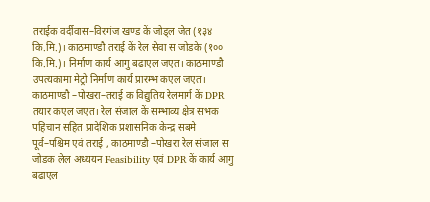तराईक वर्दीवास–विरगंज खण्ड कें जोड्ल जेत (१३४ कि.मि.)। काठमाण्डौ तराई कें रेल सेवा स जोडके (१०० कि.मि.)। निर्माण कार्य आगु बढाएल जएत। काठमाण्डौ उपत्यकामा मेट्रो निर्माण कार्य प्रारम्भ कएल जएत। काठमाण्डौ –पोखरा–तराई क विद्युतिय रेलमार्ग कें DPR तयार कएल जएत। रेल संजाल कें सम्भाव्य क्षेत्र सभक पहिचान सहित प्रादेशिक प्रशासनिक केन्द्र सबमे पूर्व–पश्चिम एवं तराई , काठमाण्डौ –पोखरा रेल संजाल स जोडक लेल अध्ययन Feasibility एवं DPR कें कार्य आगु बढाएल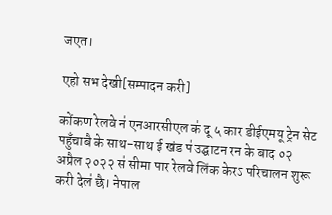जएत।

एहो सभ देखी[सम्पादन करी]

कोंकण रेलवे न॑ एनआरसीएल क॑ दू ५ कार डीईएमयू ट्रेन सेट पहुँचाबै के साथ-साथ ई खंड प॑ उद्घाटन रन के बाद ०२ अप्रैल २०२२ स॑ सीमा पार रेलवे लिंक केरऽ परिचालन शुरू करी देल॑ छै। नेपाल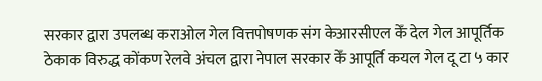सरकार द्वारा उपलब्ध कराओल गेल वित्तपोषणक संग केआरसीएल केँ देल गेल आपूर्तिक ठेकाक विरुद्ध कोंकण रेलवे अंचल द्वारा नेपाल सरकार केँ आपूर्ति कयल गेल दू टा ५ कार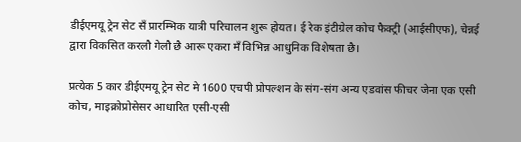डीईएमयू ट्रेन सेट सँ प्रारम्भिक यात्री परिचालन शुरू होयत। ई रेक इंटीग्रेल कोच फैक्ट्री (आईसीएफ), चेन्नई द्वारा विकसित करलौ गेलौ छै आरू एकरा मँ विभिन्न आधुनिक विशेषता छै।

प्रत्येक 5 कार डीईएमयू ट्रेन सेट मे 1600 एचपी प्रोपल्शन के संग-संग अन्य एडवांस फीचर जेना एक एसी कोच, माइक्रोप्रोसेसर आधारित एसी-एसी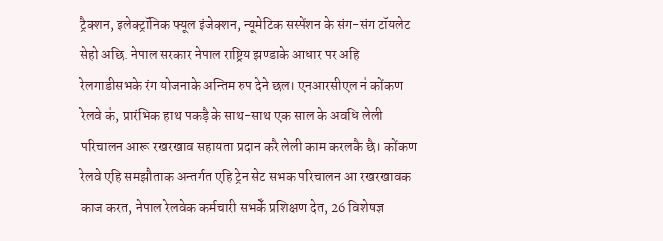ट्रैक्शन, इलेक्ट्रॉनिक फ्यूल इंजेक्शन, न्यूमेटिक सस्पेंशन के संग-संग टॉयलेट सेहो अछि. नेपाल सरकार नेपाल राष्ट्रिय झण्डाके आधार पर अहि रेलगाडीसभके रंग योजनाके अन्तिम रुप देने छल। एनआरसीएल न॑ कोंकण रेलवे क॑, प्रारंभिक हाथ पकड़ै के साथ-साथ एक साल के अवधि लेली परिचालन आरू रखरखाव सहायता प्रदान करै लेली काम करलकै छै। कोंकण रेलवे एहि समझौताक अन्तर्गत एहि ट्रेन सेट सभक परिचालन आ रखरखावक काज करत, नेपाल रेलवेक कर्मचारी सभकेँ प्रशिक्षण देत, 26 विशेषज्ञ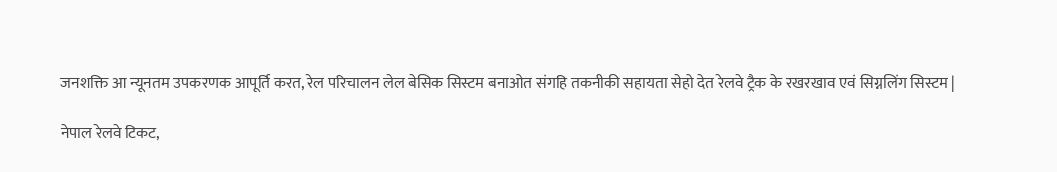जनशक्ति आ न्यूनतम उपकरणक आपूर्ति करत, रेल परिचालन लेल बेसिक सिस्टम बनाओत संगहि तकनीकी सहायता सेहो देत रेलवे ट्रैक के रखरखाव एवं सिग्नलिंग सिस्टम |

नेपाल रेलवे टिकट,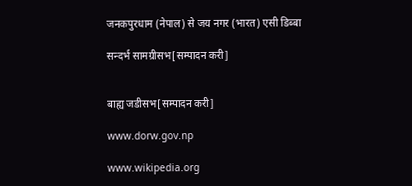जनकपुरधाम (नेपाल) से जय नगर (भारत) एसी डिब्बा

सन्दर्भ सामग्रीसभ[सम्पादन करी]


बाह्य जडीसभ[सम्पादन करी]

www.dorw.gov.np

www.wikipedia.org